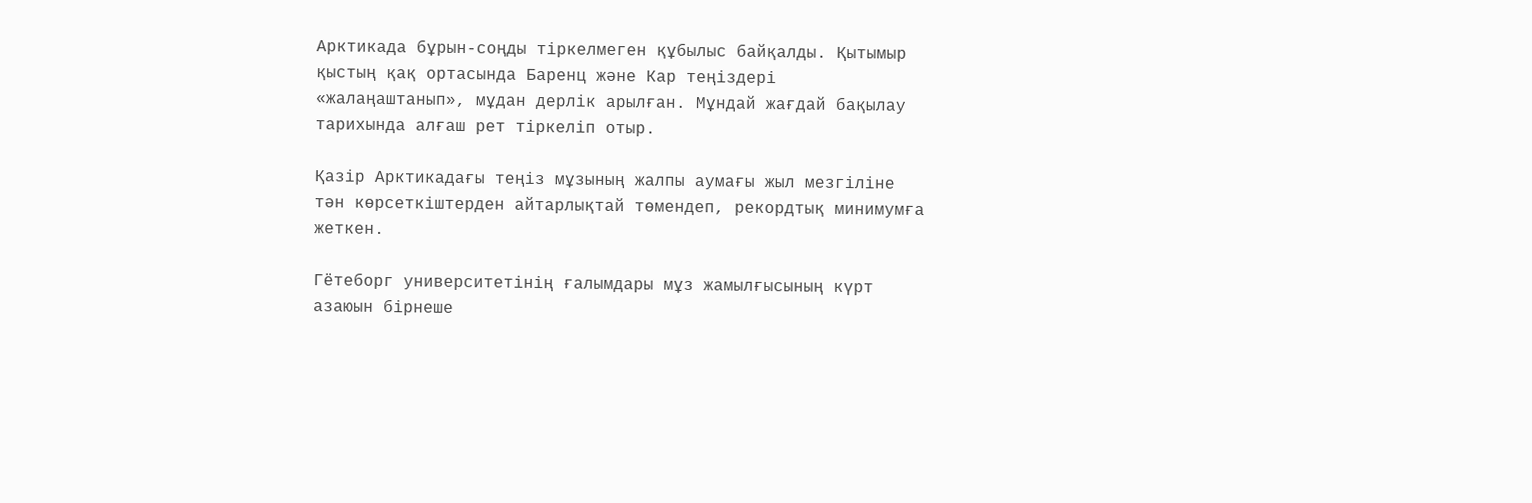Арктикада бұрын-соңды тіркелмеген құбылыс байқалды. Қытымыр қыстың қақ ортасында Баренц және Кар теңіздері «жалаңаштанып», мұдан дерлік арылған. Мұндай жағдай бақылау тарихында алғаш рет тіркеліп отыр.

Қазір Арктикадағы теңіз мұзының жалпы аумағы жыл мезгіліне тән көрсеткіштерден айтарлықтай төмендеп, рекордтық минимумға жеткен.

Гётеборг университетінің ғалымдары мұз жамылғысының күрт азаюын бірнеше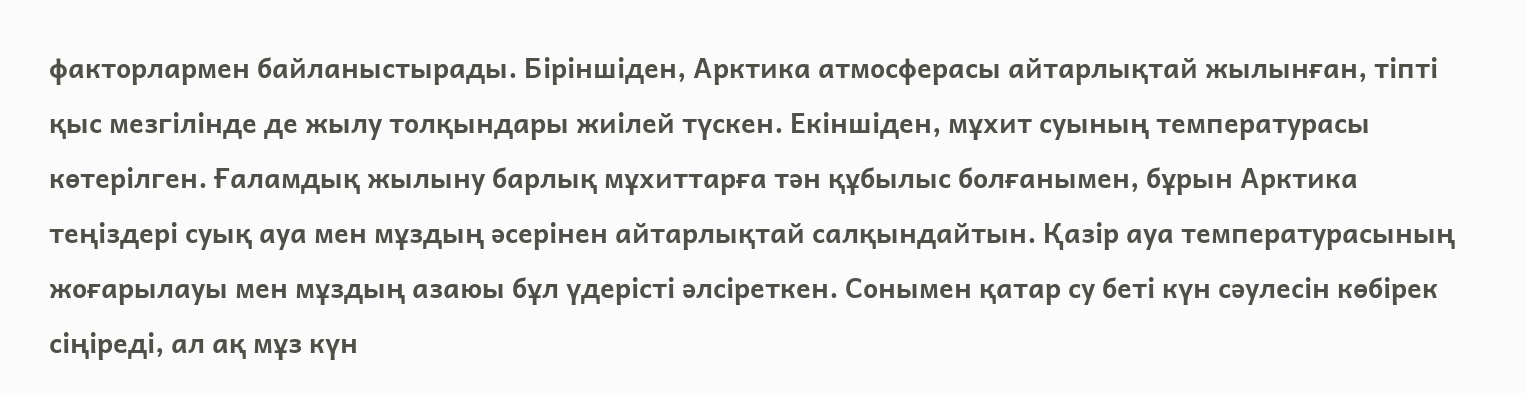факторлармен байланыстырады. Біріншіден, Арктика атмосферасы айтарлықтай жылынған, тіпті қыс мезгілінде де жылу толқындары жиілей түскен. Екіншіден, мұхит суының температурасы көтерілген. Ғаламдық жылыну барлық мұхиттарға тән құбылыс болғанымен, бұрын Арктика теңіздері суық ауа мен мұздың әсерінен айтарлықтай салқындайтын. Қазір ауа температурасының жоғарылауы мен мұздың азаюы бұл үдерісті әлсіреткен. Сонымен қатар су беті күн сәулесін көбірек сіңіреді, ал ақ мұз күн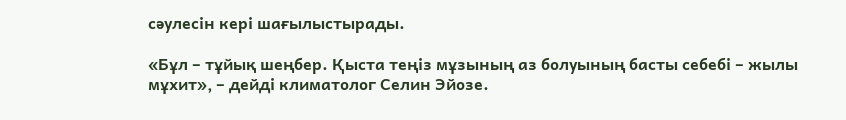сәулесін кері шағылыстырады.

«Бұл – тұйық шеңбер. Қыста теңіз мұзының аз болуының басты себебі – жылы мұхит», – дейді климатолог Селин Эйозе.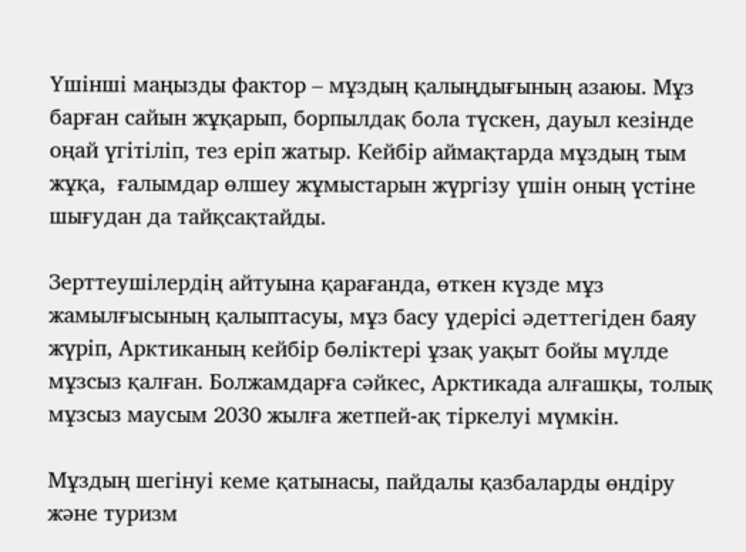Үшінші маңызды фактор – мұздың қалыңдығының азаюы. Мұз барған сайын жұқарып, борпылдақ бола түскен, дауыл кезінде оңай үгітіліп, тез еріп жатыр. Кейбір аймақтарда мұздың тым жұқа,  ғалымдар өлшеу жұмыстарын жүргізу үшін оның үстіне шығудан да тайқсақтайды.

Зерттеушілердің айтуына қарағанда, өткен күзде мұз жамылғысының қалыптасуы, мұз басу үдерісі әдеттегіден баяу жүріп, Арктиканың кейбір бөліктері ұзақ уақыт бойы мүлде мұзсыз қалған. Болжамдарға сәйкес, Арктикада алғашқы, толық мұзсыз маусым 2030 жылға жетпей-ақ тіркелуі мүмкін.

Мұздың шегінуі кеме қатынасы, пайдалы қазбаларды өндіру және туризм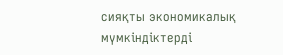сияқты экономикалық мүмкіндіктерді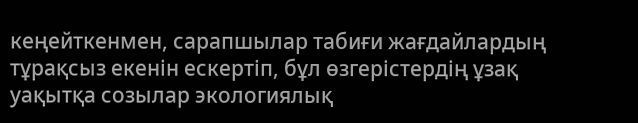кеңейткенмен, сарапшылар табиғи жағдайлардың тұрақсыз екенін ескертіп, бұл өзгерістердің ұзақ уақытқа созылар экологиялық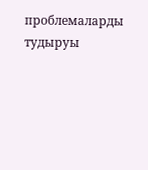проблемаларды тудыруы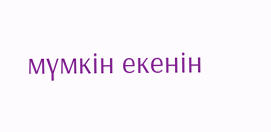мүмкін екенін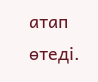атап өтеді.